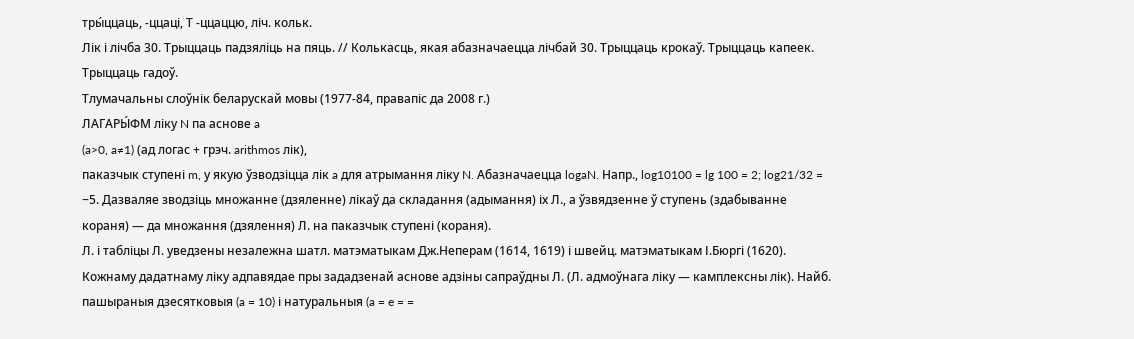тры́ццаць, ‑ццаці, Т ‑ццаццю, ліч. кольк.
Лік і лічба 30. Трыццаць падзяліць на пяць. // Колькасць, якая абазначаецца лічбай 30. Трыццаць крокаў. Трыццаць капеек. Трыццаць гадоў.
Тлумачальны слоўнік беларускай мовы (1977-84, правапіс да 2008 г.)
ЛАГАРЫ́ФМ ліку N па аснове a
(a>0, a≠1) (ад логас + грэч. arithmos лік),
паказчык ступені m, у якую ўзводзіцца лік a для атрымання ліку N. Абазначаецца logaN. Напр., log10100 = lg 100 = 2; log21/32 = −5. Дазваляе зводзіць множанне (дзяленне) лікаў да складання (адымання) іх Л., а ўзвядзенне ў ступень (здабыванне кораня) — да множання (дзялення) Л. на паказчык ступені (кораня).
Л. і табліцы Л. уведзены незалежна шатл. матэматыкам Дж.Неперам (1614, 1619) і швейц. матэматыкам І.Бюргі (1620). Кожнаму дадатнаму ліку адпавядае пры зададзенай аснове адзіны сапраўдны Л. (Л. адмоўнага ліку — камплексны лік). Найб. пашыраныя дзесятковыя (a = 10) і натуральныя (a = e = =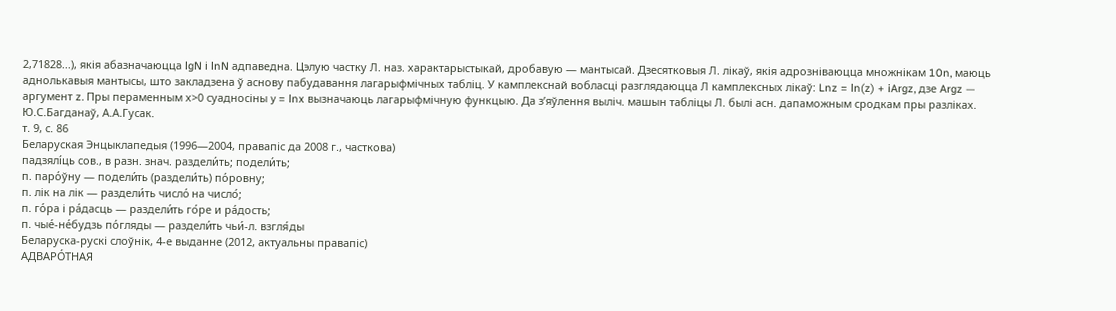2,71828...), якія абазначаюцца lgN і lnN адпаведна. Цэлую частку Л. наз. характарыстыкай, дробавую — мантысай. Дзесятковыя Л. лікаў, якія адрозніваюцца множнікам 10n, маюць аднолькавыя мантысы, што закладзена ў аснову пабудавання лагарыфмічных табліц. У камплекснай вобласці разглядаюцца Л камплексных лікаў: Lnz = ln(z) + iArgz, дзе Argz — аргумент z. Пры пераменным х>0 суадносіны y = lnx вызначаюць лагарыфмічную функцыю. Да з’яўлення выліч. машын табліцы Л. былі асн. дапаможным сродкам пры разліках.
Ю.С.Багданаў, А.А.Гусак.
т. 9, с. 86
Беларуская Энцыклапедыя (1996—2004, правапіс да 2008 г., часткова)
падзялі́ць сов., в разн. знач. раздели́ть; подели́ть;
п. паро́ўну — подели́ть (раздели́ть) по́ровну;
п. лік на лік — раздели́ть число́ на число́;
п. го́ра і ра́дасць — раздели́ть го́ре и ра́дость;
п. чые́-не́будзь по́гляды — раздели́ть чьи́-л. взгля́ды
Беларуска-рускі слоўнік, 4-е выданне (2012, актуальны правапіс)
АДВАРО́ТНАЯ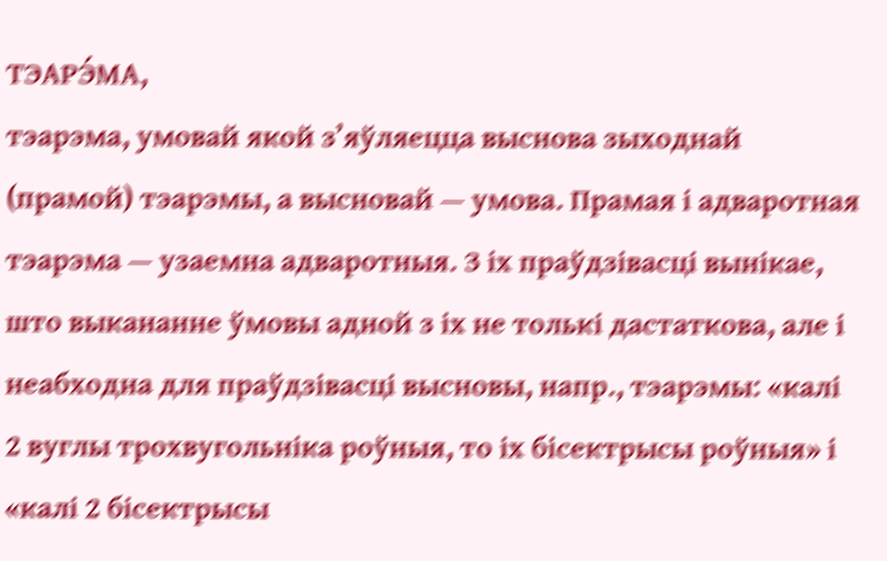ТЭАРЭ́МА,
тэарэма, умовай якой з’яўляецца выснова зыходнай (прамой) тэарэмы, а высновай — умова. Прамая і адваротная тэарэма — узаемна адваротныя. З іх праўдзівасці вынікае, што выкананне ўмовы адной з іх не толькі дастаткова, але і неабходна для праўдзівасці высновы, напр., тэарэмы: «калі 2 вуглы трохвугольніка роўныя, то іх бісектрысы роўныя» і «калі 2 бісектрысы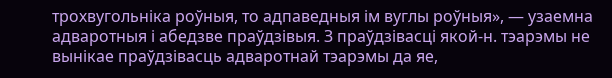трохвугольніка роўныя, то адпаведныя ім вуглы роўныя», — узаемна адваротныя і абедзве праўдзівыя. З праўдзівасці якой-н. тэарэмы не вынікае праўдзівасць адваротнай тэарэмы да яе,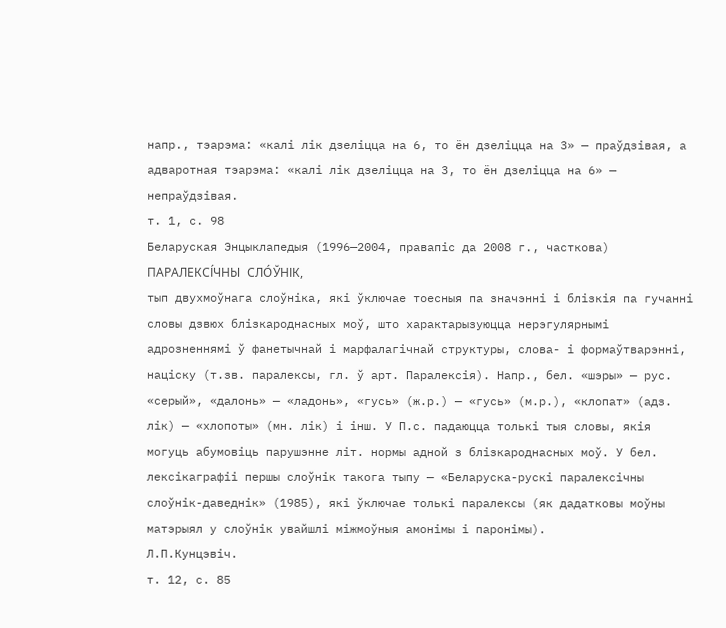напр., тэарэма: «калі лік дзеліцца на 6, то ён дзеліцца на 3» — праўдзівая, а адваротная тэарэма: «калі лік дзеліцца на 3, то ён дзеліцца на 6» — непраўдзівая.
т. 1, с. 98
Беларуская Энцыклапедыя (1996—2004, правапіс да 2008 г., часткова)
ПАРАЛЕКСІ́ЧНЫ СЛО́ЎНІК,
тып двухмоўнага слоўніка, які ўключае тоесныя па значэнні і блізкія па гучанні словы дзвюх блізкароднасных моў, што характарызуюцца нерэгулярнымі адрозненнямі ў фанетычнай і марфалагічнай структуры, слова- і формаўтварэнні, націску (т.зв. паралексы, гл. ў арт. Паралексія). Напр., бел. «шэры» — рус. «серый», «далонь» — «ладонь», «гусь» (ж.р.) — «гусь» (м.р.), «клопат» (адз. лік) — «хлопоты» (мн. лік) і інш. У П.с. падаюцца толькі тыя словы, якія могуць абумовіць парушэнне літ. нормы адной з блізкароднасных моў. У бел. лексікаграфіі першы слоўнік такога тыпу — «Беларуска-рускі паралексічны слоўнік-даведнік» (1985), які ўключае толькі паралексы (як дадатковы моўны матэрыял у слоўнік увайшлі міжмоўныя амонімы і паронімы).
Л.П.Кунцэвіч.
т. 12, с. 85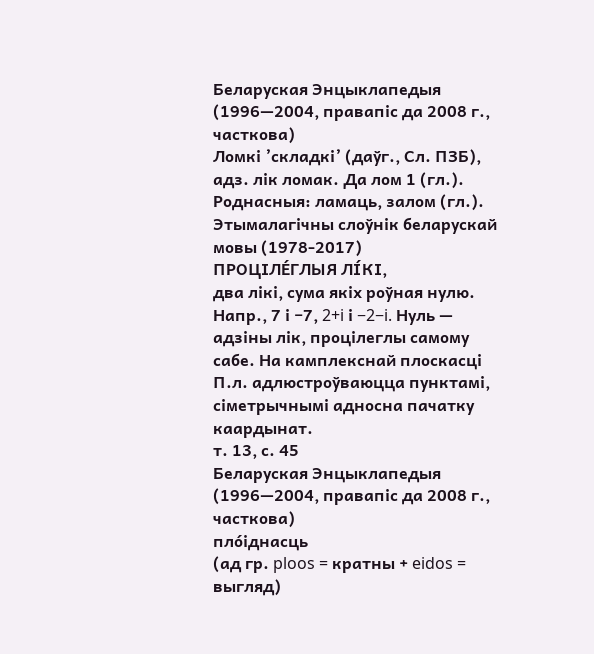Беларуская Энцыклапедыя (1996—2004, правапіс да 2008 г., часткова)
Ломкі ’складкі’ (даўг., Сл. ПЗБ), адз. лік ломак. Да лом 1 (гл.). Роднасныя: ламаць, залом (гл.).
Этымалагічны слоўнік беларускай мовы (1978-2017)
ПРОЦІЛЕ́ГЛЫЯ ЛІ́КІ,
два лікі, сума якіх роўная нулю. Напр., 7 і −7, 2+i і −2−i. Нуль — адзіны лік, процілеглы самому сабе. На камплекснай плоскасці П.л. адлюстроўваюцца пунктамі, сіметрычнымі адносна пачатку каардынат.
т. 13, с. 45
Беларуская Энцыклапедыя (1996—2004, правапіс да 2008 г., часткова)
пло́іднасць
(ад гр. ploos = кратны + eidos = выгляд)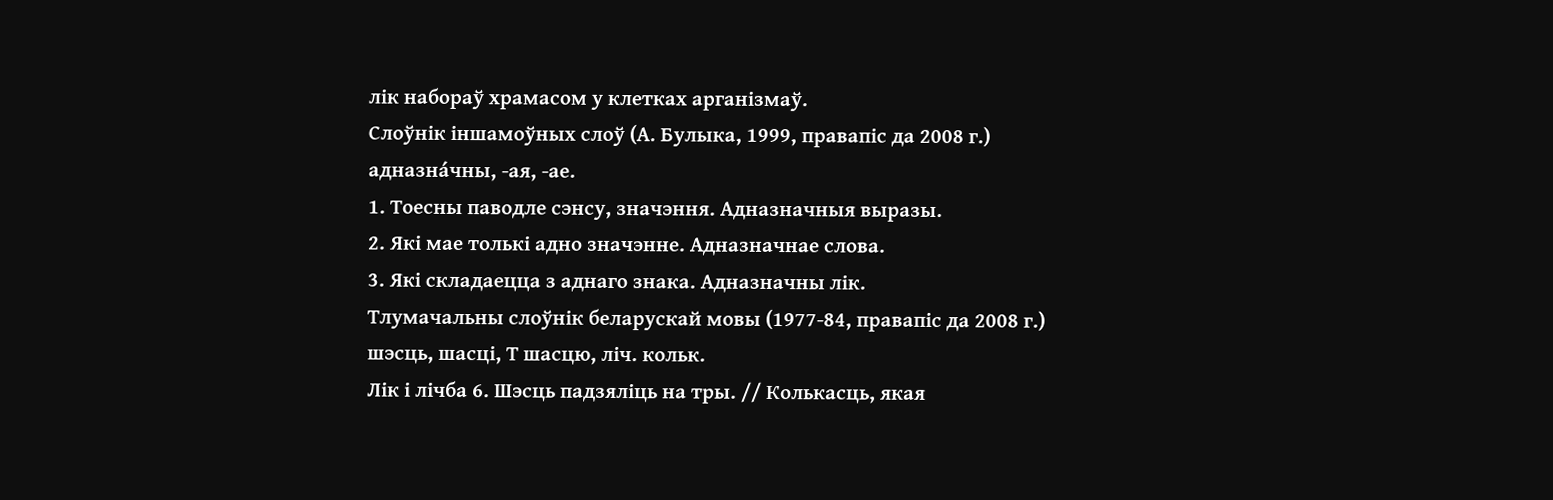лік набораў храмасом у клетках арганізмаў.
Слоўнік іншамоўных слоў (А. Булыка, 1999, правапіс да 2008 г.)
адназна́чны, ‑ая, ‑ае.
1. Тоесны паводле сэнсу, значэння. Адназначныя выразы.
2. Які мае толькі адно значэнне. Адназначнае слова.
3. Які складаецца з аднаго знака. Адназначны лік.
Тлумачальны слоўнік беларускай мовы (1977-84, правапіс да 2008 г.)
шэсць, шасці, Т шасцю, ліч. кольк.
Лік і лічба 6. Шэсць падзяліць на тры. // Колькасць, якая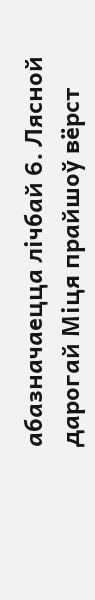абазначаецца лічбай 6. Лясной дарогай Міця прайшоў вёрст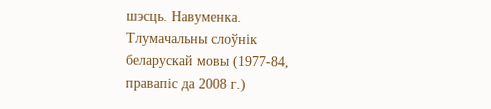шэсць. Навуменка.
Тлумачальны слоўнік беларускай мовы (1977-84, правапіс да 2008 г.)